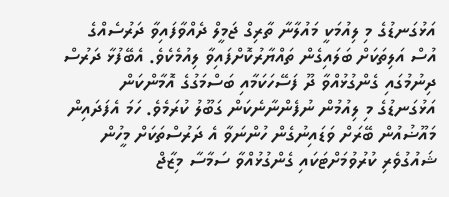އަޅުގަނޑުގެ މި ލިއުމަކީ މައުލާނާ ތާރިގް ޖަމީލް ދެއްވާފައިވާ ދަރުސެއްގެ އުސް އަލިތަކަށް ބަލައިގެން ތައްޔާރުކޮށްފައިވާ ލިއުމެކެވެ. އެބޭފުޅާ ދަރުސް ދިނުމުގައި ގެންގުޅުއްވާ ދޫ ފަސޭހަކަމާއި ބަސްމަގުގެ އޮމާންކަން އަޅުގަނޑުގެ މި ލިއުމުން ނުފެންނާނެކަން ގަބޫލު ކުރަމެވެ. ހަމަ އެފަދައިން މައޫޟުއުން ބޭރަށް ވަޑައިނުގެން ހުންނަވާ އެ ދަރުސްތަކަށް މީހުން ޝައުގުވެރި ކުރުވުމަށްޓަކައި ގެންގުޅުއްވާ ސަމާސާ މިޒާޖް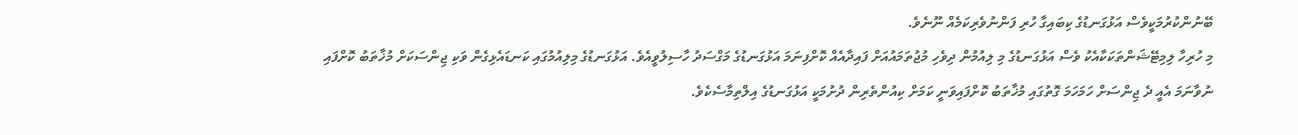ބޭނުންކުރުމަކީވެސް އަޅުގަނޑުގެ ކިބައިގާ ހުރި ފަންނުވެރިކަމެއް ނޫނެވެ.
މި ހުރިހާ ލިމިޓޭޝަންތަކަކާއެކު ވެސް އަޅުގަނޑުގެ މި ލިއުމުން ދިވެހި މުޖުތަމައުއަށް ފައިދާއެއް ކޮށްފިނަމަ އަޅުގަނޑުގެ މަގްސަދު ހާސިލުވީއެވެ. އަޅުގަނޑުގެ މިލިއުމުގައި ކަނޑައެޅިގެން ވަކި ޖިންސަކަށް މުޚާތަބު ކޮށްފައި ނުވާނަމަ އެއީ ދެ ޖިންސަށް ހަމަހަމަ ގޮތުގައި މުޚާތަބު ކޮށްފައިވަނީ ކަމަށް ކިއުންތެރިން ދުށުމަކީ އަޅުގަނޑުގެ އިލްތިމާސެކެވެ.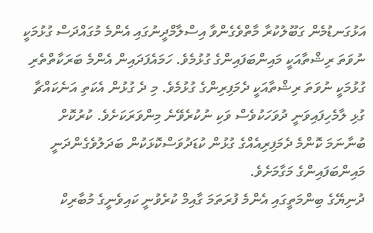އަޅުގަނޑުމެން ގަބޫލުކުރާ މާތްވެގެންވާ އިސްލާމްދީނުގައި އެންމެ މުގައްދަސް ގުޅުމަކީ ނުވަތަ ރިޝްތާއަކީ މައިންބަފައިންގެ ގުޅުމެވެ. ހަމައެފަދައިން އެންމެ ބަރަކާތްތެރި ގުޅުމަކީ ނުވަތަ ރިޝްތާއަކީ ދެމަފިރިންގެ ގުޅުމެވެ. މި ދެ ގުޅުން އެކަތި އަނެކައްޗާ ގުޅި ލާމެހިފައިވަނީ ދުވަހަކުވެސް ވަކި ނުކުރެވޭނެ މިންވަރަކަށެވެ. ކުރުކޮށް ބުނާނަމަ ކޮންމެ ދެމަފިރިއެއްގެ ގުޅުން ކުޑަދުވަސްކޮޅަކުން ބަދަލުވެގެންދަނީ މައިންބަފައިންގެ މަގާމަށެވެ.
ދުނިޔޭގެ ބިންމަތީގައި އެންމެ ފުރަތަމަ ގާއިމް ކުރެވުނީ ކައިވެނީގެ މުބާރިކް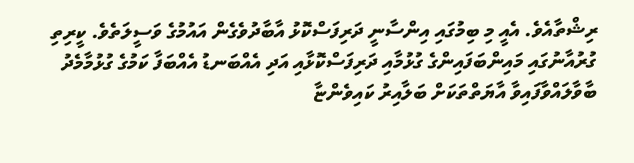ރިޝްތާއެވެ. އެއީ މި ބިމުގައި އިންސާނީ ދަރިފަސްކޮޅު އާބާދުވެގެން އައުމުގެ ވަސީލަތެވެ. ކީރިތި ގުރުއާނުގައި މައިންބަފައިންގެ ގުޅުމާއި ދަރިފަސްކޮޅާއި އަދި އެއްބަނޑު އެއްބަފާ ކަމުގެ ގުޅުމާމެދު ބާވާލައްވާފައިވާ އާޔަތްތަކަށް ބަލާއިރު ކައިވެންޏާ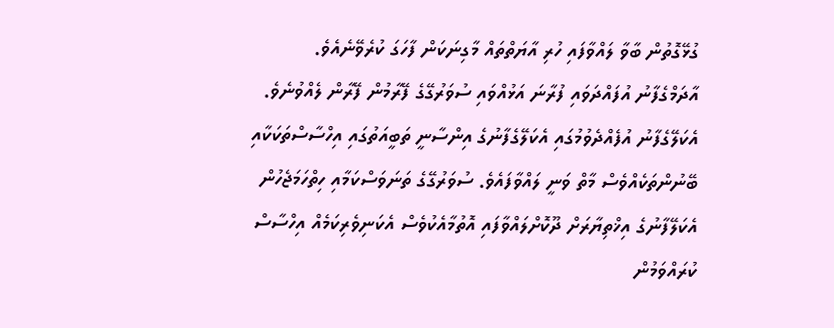ގުޅޭގޮތުން ބާވާ ލައްވާފައި ހުރި އާޔަތްތައް މާގިނަކަން ފާހަގަ ކުރެވޭނެއެވެ.
އާދަމްގެފާނު އުފައްދަވައި ފުރާނަ އަޅުއްވައި ސުވަރުގޭގެ ފޭރާމުން ފޭރާން ލެއްވުނެވެ. އެކަލޭގެފާނު އުފެއްދެވުމުގައި އެކަލޭގެފާނުގެ އިންސާނީ ތަބީއަތުގައި އިހްސާސްތަކަކާއި ބޭނުންތަކެއްވެސް މާތް ވަނީ ލައްވާފައެވެ. ސުވަރުގޭގެ ތަނަވަސްކަމާއި ހިތްހަމަޖެހުން އެކަލޭފާނުގެ އިޚްތިޔާރަށް ދޫކޮށްލައްވާފައި އޮތުމާއެކުވެސް އެކަނިވެރިކަމެއް އިހްސާސް ކުރައްވަމުން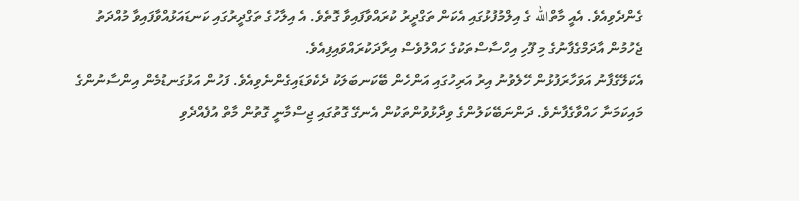ގެންދެވިއެވެ. އެއީ މާތްالله ގެ އިލްމުފުޅުގައި އެކަން ތަގްދީރު ކުރައްވާފައިވާ ގޮތެވެ. އެ އިލާހުގެ ތަގްދީރުގައި ކަނޑައަޅުއްވާފައިވާ މުއްދަތު ޖެހުމުން އާދަމްގެފާނުގެ މި ފޫހި އިހްސާސްތަކުގެ ހައްލުވެސް އިރާދަކުރައްވައިފިއެވެ.
އެކަލޭގެފާނު އަވަހާރަފުޅުން ހޭލެވުނު އިރު އަރިހުގައި އަންހެން ބޭކަނބަލަކު ދެކެވަޑައިގެންނެވިއެވެ. ފަހުން އަޅުގަނޑުމެން އިންސާނުންގެ މައިކަމަނާ ހައްވާގެފާނެވެ. ދަންނަބޭކަލުންގެ ވިދާޅުވުންތަކުން އެނގޭ ގޮތުގައި ޖިސްމާނީ ގޮތުން މާތް އުފެއްދެވި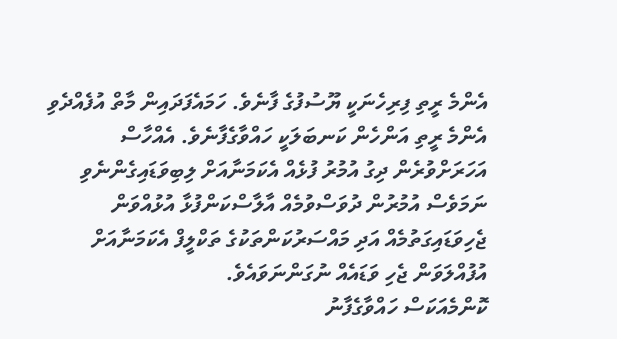އެންމެ ރީތި ފިރިހެނަކީ ޔޫސުފުގެ ފާނެވެ. ހަމައެފަދައިން މާތް އުފެއްދެވި އެންމެ ރީތި އަންހެން ކަނބަލަކީ ހައްވާގެފާނެވެ. އެއްހާސް އަހަރަށްވުރެން ދިގު އުމުރު ފުޅެއް އެކަމަނާއަށް ލިބިވަޑައިގެންނެވި ނަމަވެސް އުމުރުން ދުވަސްވުމެއް އާލާސްކަންފުޅާ އުޅުއްވަން ޖެހިވަޑައިގަތުމެއް އަދި މައްސަރުކަންތަކުގެ ތަކްލީފް އެކަމަނާއަށް އުފުއްލަވަން ޖެހި ވަޑައެއް ނުގަންނަވައެވެ.
ކޮންމެއަކަސް ހައްވާގެފާނު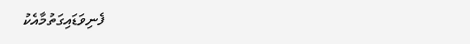ފެނިވަޑައިގަތުމާއެކު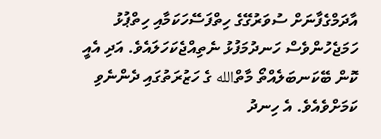އާދަމްގެފާނަށް ސުވަރުގޭގެ ހިތްފަސޭހަކަމާއި ހިތްޕުޅު ހަމަޖެހުންވެސް ހަނދުމަފުޅު ނެތިއްޖެކަހަލައެވެ. އަދި އެއީ ކޮން ބޭކަނބަލެއްތޯ މާތްالله ގެ ހަޒުރަތުގައި ދެންނެވި ކަމަށްވެއެވެ. އެ ހިނދު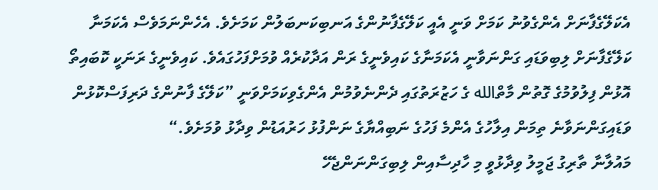އެކަލޭގެފާނަށް އެންގެވުނު ކަމަށް ވަނީ އެއީ ކަލޭގެފާނުންގެ އަނބިކަނބަލުން ކަމަށެވެ. އެހެންނަމަވެސް އެކަމަނާ ކަލޭގެފާނަށް ލިބިވަޑައި ގަންނަވާނީ އެކަމަނާގެ ކައިވެނީގެ ރަން އަދާކުރެއް ވުމަށްފަހުގައެވެ. ކައިވެނީގެ ރަނަކީ ކޮބައިތޯ އޮޅުން ފިލުވުމުގެ ގޮތުން މާތްالله ގެ ހަޒުރަތުގައި ދެންނެވުމުން އެންގެވިކަމަށްވަނީ ”ކަލޭގެ ފާނުންގެ ދަރިފަސްކޮޅުން ވަޑައިގަންނަވާނެ ތިމަން އިލާހުގެ އެންމެ ފަހުގެ ނަބިއްޔާގެ ނަންފުޅު ހަރުއަޑުން ވިދާޅު ވުމަށެވެ.“
މައުލާނާ ތާރިގު ޖަމީލު ވިދާޅުވީ މި ހާދިސާއިން ލިބިގަންނަންޖެހޭ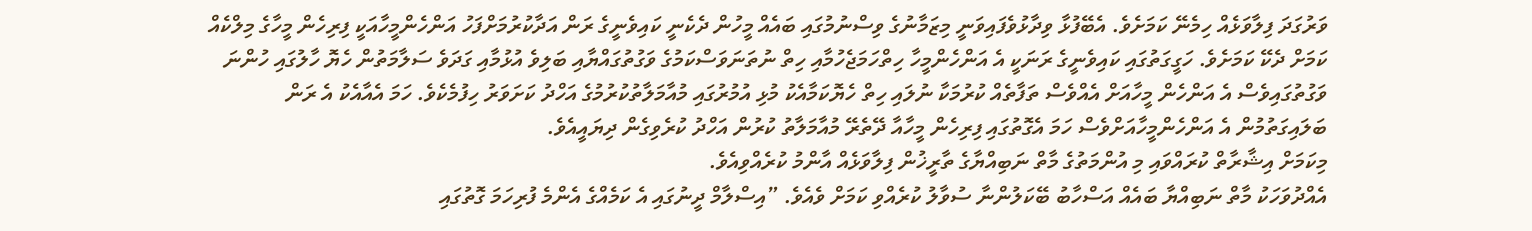ވަރުގަދަ ފިލާވަޅެއް ހިމެނޭ ކަމަށެވެ. އެބޭފުޅާ ވިދާޅުވެފައިވަނީ މިޒަމާނުގެ ވިސްނުމުގައި ބައެއް މީހުން ދެކެނީ ކައިވެނީގެ ރަން އަދާކުރުމަށްފަހު އަންހެންމީހާއަކީ ފިރިހެން މީހާގެ މިލްކެއް ކަމަށް ދެކޭ ކަމަށެވެ. ހަގީގަތުގައި ކައިވެނީގެ ރަނަކީ އެ އަންހެންމީހާ ހިތްހަމަޖެހުމާއި ހިތް ނުތަނަވަސްކަމުގެ ވަގުތުގައްޔާއި ބަލިވެ އުޅުމާއި ގަދަވެ ސަލާމަތުން ހެޔޮ ހާލުގައި ހުންނަ ވަގުތުގައިވެސް އެ އަންހެން މީހާއަށް އެއްވެސް ތަފާތެއް ކުރުމަކާ ނުލައި ހިތް ހެޔޮކަމާއެކު މުޅި އުމުރުގައި މުއާމަލާތުކުރުމުގެ އަހްދު ކަށަވަރު ހިފުމެކެވެ. ހަމަ އެއާއެކު އެ ރަން ބަލައިގަތުމުން އެ އަންހެންމީހާއަށްވެސް ހަމަ އެގޮތުގައި ފިރިހެން މީހާއާ ދޭތެރޭ މުއާމަލާތު ކުރުން އަހްދު ކުރެވިގެން ދިޔައީއެވެ.
މިކަމަށް އިޝާރާތް ކުރައްވައި މި އުންމަތުގެ މާތް ނަބިއްޔާގެ ތާރީޚުން ފިލާވަޅެއް އާންމު ކުރެއްވިއެވެ.
އެއްދުވަހަކު މާތް ނަބިއްޔާ ބައެއް އަސްހާބު ބޭކަލުންނާ ސުވާލު ކުރެއްވި ކަމަށް ވެއެވެ. ”އިސްލާމް ދީނުގައި އެ ކަމެއްގެ އެންމެ ފުރިހަމަ ގޮތުގައި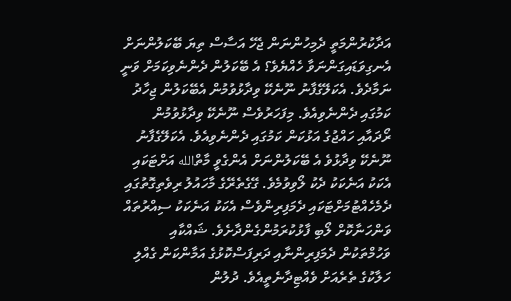އަދާކުރުންމަތީ ދެމިހުންނަން ޖެހޭ އަސާސް ތިޔަ ބޭކަލުންނަށް އެނގިވަޑައިގަންނަވާ ހެއްޔެވެ؟ އެ ބޭކަލުން ދެންނެވިކަމަށް ވަނީ ނަމާދެވެ. އެކަލޭގެފާނު ނޫނެކޭ ވިދާޅުވުމުން އެބޭކަލުން ޖިހާދު ކަމުގައި ދެންނެވިއެވެ. މިފަހަރުވެސް ނޫނެކޭ ވިދާޅުވުމުން ރޯދައާއި ހައްޖުގެ އަޅުކަން ކަމުގައި ދެންނެވިއެވެ. އެކަލޭގެފާނު ނޫނެކޭ ވިދާޅުވެ އެ ބޭކަލުންނަށް އެންގެވީ މާތްالله އަށްޓަކައި އެކަކު އަނެކަކު ދެކު ލޯވިވުމެވެ. ގޭގެތެރޭގެ މާހައުލު ރިވެތިގޮތުގައި ދެމެހެއްޓުމަށްޓަކައި ދެމަފިރިންވެސް އެކަކު އަނެކަކު ސިއްރުތައް ވަންހަނާކޮށް ލޯބި ފާޅުކުރަމުންގެންދާށެވެ. ޝައްކާއި ވަހުމްތަކުން ދެމަފިރިންނާއި ދަރިފަސްކޮޅުގެ އަމާންކަން ގެއްލި ހަލާކުގެ ތެރެއަށް ވެއްޓިދާނެތީއެވެ. ދުލުން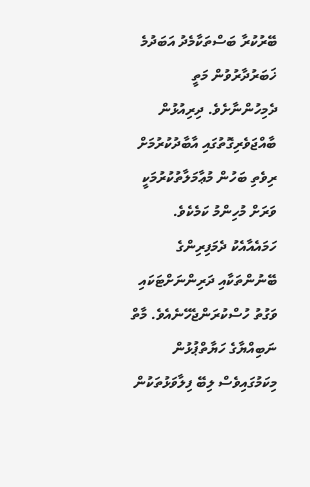ބޭރުކުރާ ބަސްތަކާމެދު އަބަދުމެ ޚަބަރުދާރުވުން މަތީ ދެމިހުންނާށެވެ. ދިރިއުޅުން ބާއްޖަވެރިގޮތުގައި އާބާދުކުރުމަށް ރިވެތި ބަހުން މުޢާމަލާތުކުރުމަކީ ވަރަށް މުހިންމު ކަމެކެވެ. ހަމައެއާއެކު ދެމަފިރިންގެ ބޭނުންތަކާއި ދަރިންނަށްޓަކައި ވަގުތު ހުސްކުރަންޖެހޭނެއެވެ. މާތް ނަބިއްޔާގެ ހަޔާތްޕުޅުން މިކަމުގައިވެސް ލިބޭ ފިލާވަޅުތަކުން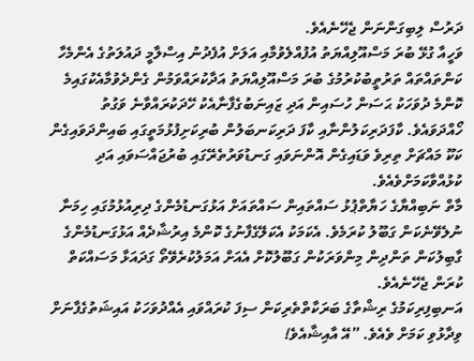ދަރުސް ލިބިގަންނަން ޖެހޭނެއެވެ.
ވަހީއާ ގުޅޭ ބުރަ މަސްއޫލިއްޔަތު އުފުއްލެވުމާއި އަލަށް އުފެދުނު އިސްލާމީ ދައުލަތުގެ އެންމެހާ ކަންތައްތައް ތަރުތީބުކުރުމުގެ ބުރަ މަސްއޫލިއްޔަތު އަދާކުރައްވަމުން ގެންދެވުމާއެކުގައިމެ ކޮންމެ ދުވަހަކު ޙަސަން ހުސައިން އަދި ޒައިނަބުގެފާނާއެކު ހޭދަކުރައްވާނެ ވަގުތު ހޯއްދަވައެވެ. ކާފަދަރިކަލުންނާއި ކާފަ ދަރިކަނބަލުން ބުރިކަށިފުޅުމަތީގައި ބައިންދަވައިގެން ކަކޫ މައްޗަށް ތިރިވެ ވަޑައިގެން އޮންނަވައި ގަނޑުވަރުތެރޭގައި ބުރުޖައްސަވައި އަދި ކުޅުއްވާކަމަށްވެއެވެ.
މާތް ނަބިއްޔާގެ ހަޔާތްޕުޅު ސައްތައިން ސައްތައަށް އަޅުގަނޑުމެންގެ ދިރިއުޅުމުގައި ހިމަނާ ނުލެވޭނެކަން ގަބޫލު ކުރަމެވެ. އެކަމަކު އެކަލޭގެފާނުގެ ކޮންމެ އިރުޝާދެއް އަޅުގަނޑުމެންގެ ގާބިލުކަން ތަންދިން މިންވަރަކުން ގަބޫލުކޮށް އެއަށް އަމަލުކުރެވޭތޯ ގަދައަޅާ މަސައްކަތް ކުރަން ޖެހޭނެއެވެ.
އަނބިފިރިކަމުގެ ރިޝްތާގެ ބަރަކާތްތެރިކަން ސިފަ ކުރައްވައި އެއްދުވަހަކު އައިޝަތުގެފާނަށް ވިދާޅުވި ކަމަށް ވެއެވެ. ”އޭ އާއިޝާއެވެ!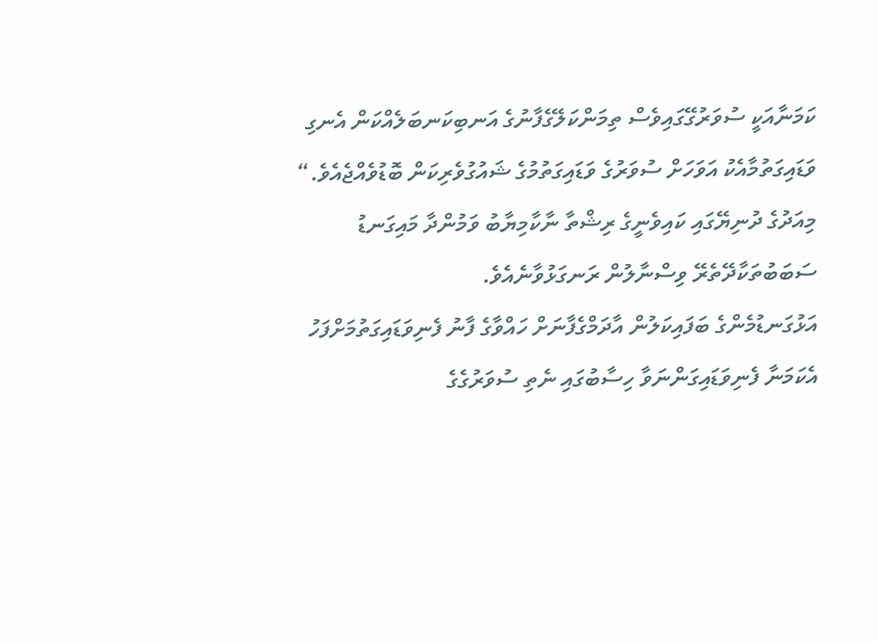ކަމަނާއަކީ ސުވަރުގޭގައިވެސް ތިމަންކަލޭގެފާނުގެ އަނބިކަނބަލެއްކަން އެނގި ވަޑައިގަތުމާއެކު އަވަހަށް ސުވަރުގެ ވަޑައިގަތުމުގެ ޝައުގުވެރިކަން ބޮޑުވެއްޖެއެވެ.“
މިއަދުގެ ދުނިޔޭގައި ކައިވެނީގެ ރިޝްތާ ނާކާމިޔާބު ވަމުންދާ މައިގަނޑު ސަބަބުތަކާދޭތެރޭ ވިސްނާލުން ރަނގަޅުވާނެއެވެ.
އަޅުގަނޑުމެންގެ ބަފައިކަލުން އާދަމްގެފާނަށް ހައްވާގެ ފާނު ފެނިވަޑައިގަތުމަށްފަހު އެކަމަނާ ފެނިވަޑައިގަންނަވާ ހިސާބުގައި ނެތި ސުވަރުގެގެ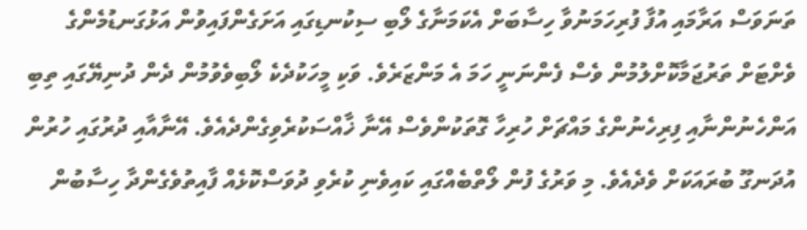ތަނަވަސް އަރާމައި އުފާ ފުރިހަމަނުވާ ހިސާބަށް އެކަމަނާގެ ލޯބި ސިކުނޑިގައި އަށަގެންފައިވުން އަޅުގަނޑުމެންގެ ވެށްޓަށް ތަރުޖަމާކޮށްލުމުން ވެސް ފެންނަނީ ހަމަ އެ މަންޒަރެވެ. ވަކި މީހަކުދެކެ ލޯބިވެވުމުން ދެން ދުނިޔޭގައި ތިބި އަންހެނުންނާއި ފިރިހެނުންގެ މައްޗަށް ހުރިހާ ގޮތަކުންވެސް އޭނާ ޚާއްސަކުރެވިގެންދެއެވެ. އޭނާއާއި ދުރުގައި ހުރުން އުދަނގޫ ބުރައަކަށް ވެދެއެވެ. މި ވަރުގެ ފުން ލޯތްބެއްގައި ކައިވެނި ކުރެވި ދުވަސްކޮޅެއް ފާއިތުވެގެންދާ ހިސާބުން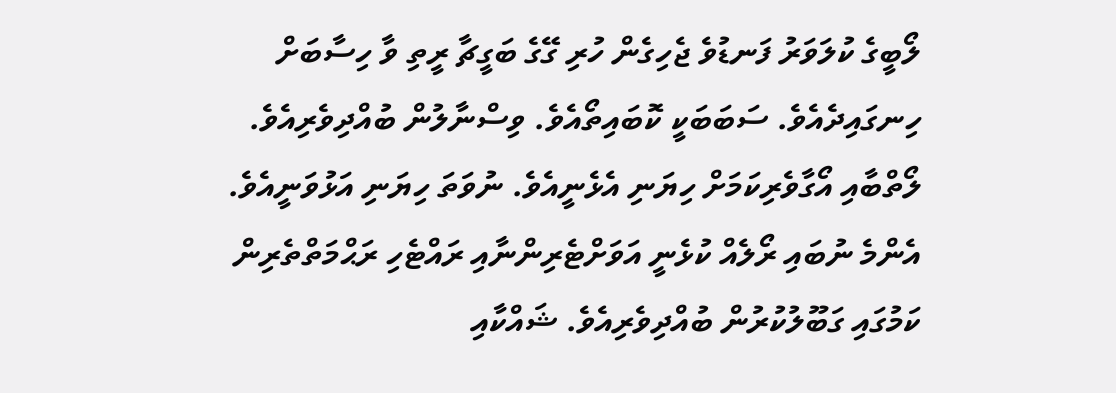ލޯބީގެ ކުލަވަރު ފަނޑުވެ ޖެހިގެން ހުރި ގޭގެ ބަގީޗާ ރީތި ވާ ހިސާބަށް ހިނގައިދެއެވެ. ސަބަބަކީ ކޮބައިތޯއެވެ. ވިސްނާލުން ބުއްދިވެރިއެވެ.
ލޯތްބާއި އޯގާވެރިކަމަށް ހިޔަނި އެޅެނީއެވެ. ނުވަތަ ހިޔަނި އަޅުވަނީއެވެ. އެންމެ ނުބައި ރޯލެއް ކުޅެނީ އަވަށްޓެރިންނާއި ރައްޓެހި ރަޙްމަތްތެރިން ކަމުގައި ގަބޫލުކުރުން ބުއްދިވެރިއެވެ. ޝައްކާއި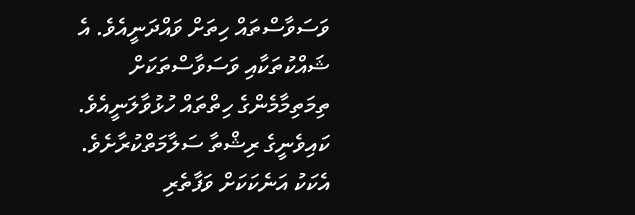ވަސަވާސްތައް ހިތަށް ވައްދަނީއެވެ. އެ ޝައްކުތަކާއި ވަސަވާސްތަކަށް ތިމަތިމާމެންގެ ހިތްތައް ހުޅުވާލަނީއެވެ.
ކައިވެނީގެ ރިޝްތާ ސަލާމަތްކުރާށެވެ. އެކަކު އަނެކަކަށް ވަފާތެރި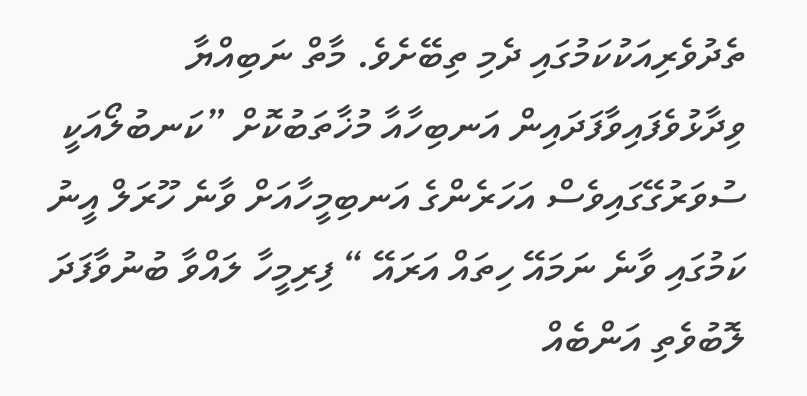ތެދުވެރިއަކުކަމުގައި ދެމި ތިބޭށެވެ. މާތް ނަބިއްޔާ ވިދާޅުވެފައިވާފަދައިން އަނބިހާއާ މުޚާތަބުކޮށް ”ކަނބުލޯއަކީ ސުވަރުގޭގައިވެސް އަހަރެންގެ އަނބިމީހާއަށް ވާނެ ހޫރަލް އީނު ކަމުގައި ވާނެ ނަމައޭ ހިތައް އަރައޭ “ ފިރިމީހާ ލައްވާ ބުނުވާފަދަ ލޮބުވެތި އަންބެއް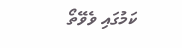ކަމުގައި ވެވޭތޯ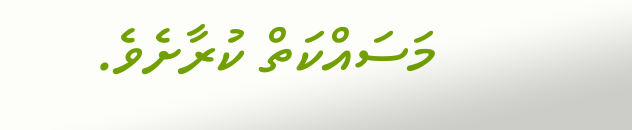މަސައްކަތް ކުރާށެވެ.